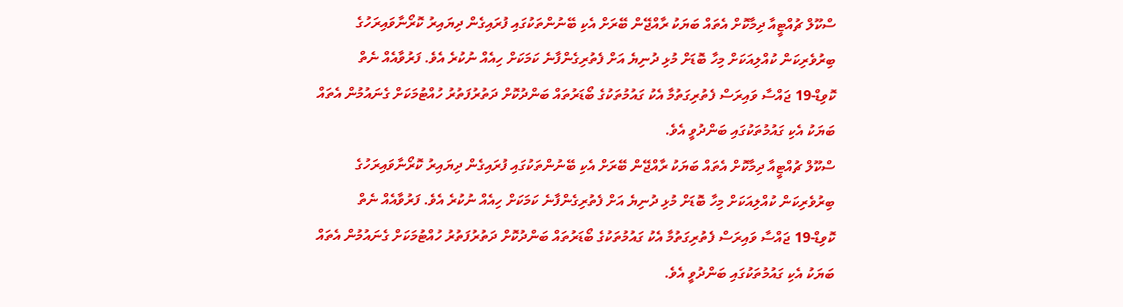ސްކޫލް ޗުއްޓީއާ ދިމާކޮށް އެތައް ބަޔަކު ރާއްޖޭން ބޭރަށް އެކި ބޭނުންތަކުގައި ފުރައިގެން ދިޔައިރު ކޮރޯނާވައިރަހުގެ ބިރުވެރިކަން ކުއްލިއަކަށް މިހާ ބޮޑަށް މުޅި ދުނިޔެ އަށް ފެތުރިގެންފާނެ ކަމަކަށް ހިއެއް ނުކުރެ އެވެ. ފަރުވާއެއް ނެތް ކޮވިޑް-19 ޖައްސާ ވައިރަސް ފެތުރިގަތުމާ އެކު ގައުމުތަކުގެ ބޯޑަރުތައް ބަންދުކޮށް ދަތުރުފަތުރު ހުއްޓުމަކަށް ގެނައުމުން އެތައް ބަޔަކު އެކި ގައުމުތަކުގައި ބަންދުވީ އެވެ.
ސްކޫލް ޗުއްޓީއާ ދިމާކޮށް އެތައް ބަޔަކު ރާއްޖޭން ބޭރަށް އެކި ބޭނުންތަކުގައި ފުރައިގެން ދިޔައިރު ކޮރޯނާވައިރަހުގެ ބިރުވެރިކަން ކުއްލިއަކަށް މިހާ ބޮޑަށް މުޅި ދުނިޔެ އަށް ފެތުރިގެންފާނެ ކަމަކަށް ހިއެއް ނުކުރެ އެވެ. ފަރުވާއެއް ނެތް ކޮވިޑް-19 ޖައްސާ ވައިރަސް ފެތުރިގަތުމާ އެކު ގައުމުތަކުގެ ބޯޑަރުތައް ބަންދުކޮށް ދަތުރުފަތުރު ހުއްޓުމަކަށް ގެނައުމުން އެތައް ބަޔަކު އެކި ގައުމުތަކުގައި ބަންދުވީ އެވެ.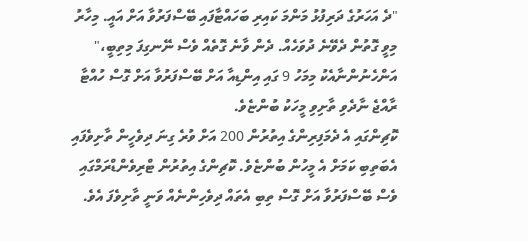"ދެ އަހަރުގެ ދަރިފުޅު މަންމަ ކައިރި ބަހައްޓާފައި ބޭސްފަރުވާ އަށް އައީ. މިހާރު މިވީ ގޮތުން ދެވޭނެ ދުވަހެއް. ދެން ވާނެ ގޮތެއް ވެސް ނޭނގިފަ މިތިބީ،" އަންހެނުންނާއެކު މިމަހު 9 ގައި އިންޑިއާ އަށް ބޭސްފަރުވާ އަށް ގޮސް ހުއްޓާ ރާއްޖެ ނާދެވި ތާށިވި މީހަކު ބުންޏެވެ.
ކޮޗިންގައި އެ ދެމަފިރިންގެ އިތުރުން 200 އަށް ވުރެ ގިނަ ދިވެހީން ތާށިވެފައި އެބަތިބި ކަމަށް އެ މީހުން ބުންޏެވެ. ކޮޗިންގެ އިތުރުން ޓްރިވެންޑްރަމްގައި ވެސް ބޭސްފަރުވާ އަށް ގޮސް ތިބި އެތައް ދިވެހިންނެއް ވަނީ ތާށިވެފަ އެވެ.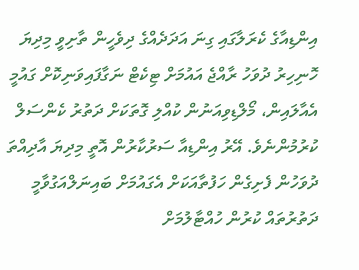އިންޑިއާގެ ކެރަލާގައި ގިނަ އަދަދެއްގެ ދިވެހީން ތާށިވީ މިދިޔަ ހޮނިހިރު ދުވަހު ރާއްޖެ އައުމަށް ޓިކެޓް ނަގާފައިވަނިކޮށް ގައުމީ އެއާލައިން، މޯލްޑިވިއަނުން ކުއްލި ގޮތަކަށް ދަތުރު ކެންސަލް ކުރުމުންނެވެ. އޭރު އިންޑިއާ ސަރުކާރުން އޮތީ މިދިޔަ އާދިއްތަ ދުވަހުން ފެށިގެން ހަފުތާއަކަށް އެގައުމަށް ބައިނަލްއަގުވާމީ ދަތުރުތައް ކުރުން ހުއްޓާލުމަށް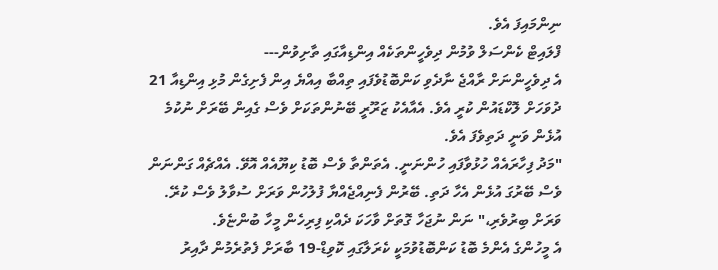ނިންމައިފަ އެވެ.
ފްލައިޓް ކެންސަލް ވުމުން ދިވެހީންތަކެއް އިންޑިއާގައި ތާށިވުން---
އެ ދިވެހީންނަށް ރާއްޖެ ނާދެވި ކަންބޮޑުވެފައި ތިއްބާ އިއްޔެ އިން ފެށިގެން މުޅި އިންޑިއާ 21 ދުވަހަށް ލޮކްޑައުން ކުރީ އެވެ. އެއާއެކު ޒަރޫރީ ބޭނުންތަކަށް ވެސް ގެއިން ބޭރަށް ނުކުމެ އުޅެން ވަނީ ދަތިވެފަ އެވެ.
"މަދު ފިހާރައެއް ހުޅުވާފައި ހުންނަނީ. އެތަންތާ ވެސް ބޮޑު ކިޔޫއެއް އޮވޭ. އެއްޗެއް ގަންނަން ވެސް ބޭރުގަ އުޅެން އެހާ ދަތި. ބޭރުން ފެނިއްޖެއްޔާ ފުލުހުން ވަރަށް ސުވާލު ވެސް ކުރޭ. ވަރަށް ބިރުވެރި،" ނަން ނުޖަހާ ގޮތަށް ވާހަކަ ދެއްކި ފިރިހެން މީހާ ބުންޏެވެ.
އެ މީހުންގެ އެންމެ ބޮޑު ކަންބޮޑުވުމަކީ ކެރަލާގައި ކޮވިޑް-19 ބާރަށް ފެތުރެމުން ދާއިރު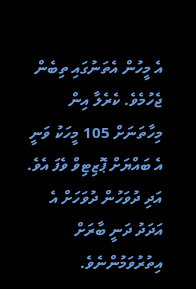އެ މީހުން އެތަނުގައި ތިބެން ޖެހުމެވެ. ކެރެލާ އިން މިހާތަނަށް 105 މީހަކު ވަނީ އެ ބައްޔަށް ޕޮޒިޓިވް ވެފަ އެވެ. އަދި ދުވަހުން ދުވަހަށް އެ އަދަދު ދަނީ ބާރަށް އިތުރުވަމުންނެވެ.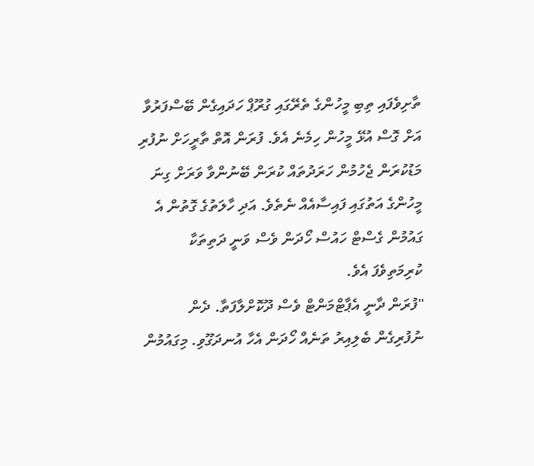ތާށިވެފައި ތިބި މީހުންގެ ތެރޭގައި ގުރޫޕް ހަދައިގެން ބޭސްފަރުވާ އަށް ގޮސް އުޅޭ މީހުން ހިމެނެ އެވެ. ފުރަން އޮތް ތާރީހަށް ނުފުރި މަޑުކުރަން ޖެހުމުން ހަރަދުތައް ކުރަން ބޭނުންވާ ވަރަށް ގިނަ މީހުންގެ އަތުގައި ފައިސާއެއް ނެތެވެ. އަދި ހާލަތުގެ ގޮތުން އެ ގައުމުން ގެސްޓް ހައުސް ހޯދަން ވެސް ވަނީ ދަތިތަކާ ކުރިމަތިވެފަ އެވެ.
"ފުރަން ދާނީ އެޕާޓްމަންޓް ވެސް ދޫކޮށްލާފަތާ. ދެން ނުފުރިގެން ބެލިއިރު ތަނެއް ހޯދަން އެހާ އުނދަގޫވި. މިގައުމުން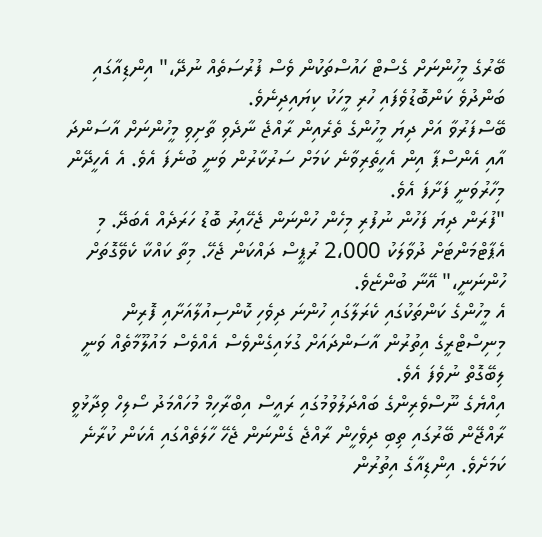ބޭރުގެ މީހުންނަށް ގެސްޓް ހައުސްތަކުން ވެސް ފުރުސަތެއް ނުދޭ،" އިންޑިއާގައި ބަންދުވެ ކަންބޮޑުވެފައި ހުރި މީހަކު ކިޔައިދިނެވެ.
ބޭސްފަރުވާ އަށް ދިޔަ މީހުންގެ ތެރެއިން ރާއްޖެ ނާދެވި ތާށިވި މީހުންނަށް އާސަންދަ އާއި އެންސްޕާ އިން އެހީތެރިވާނެ ކަމަށް ސަރުކާރުން ވަނީ ބުނެފަ އެވެ. އެ އެހީދޭން މިހާރުވަނީ ފަށާފަ އެވެ.
"ފުރަން ދިޔަ ފަހުން ނުފުރި މިހެން ހުންނަން ޖެހޭއިރު ބޮޑު ހަރަދެއް އެބަދޭ. މި އެޕާޓްމަންޓަށް ދުވާލަކު 2،000 ރުޕީސް ދައްކަން ޖެހޭ. މިތާ ކައްކާ ކެވޭގޮތަށް ހުންނަނީ،" އޭނާ ބުންޏެވެ.
އެ މީހުންގެ ކަންތަކުގައި ކެރަލާގައި ހުންނަ ދިވެހި ކޮންސިއުލާއަށާއި ފޮރިން މިނިސްޓްރީގެ އިތުރުން އާސަންދައަށް ގުޅައިގެންވެސް އެއްވެސް މައުލޫމާތެއް ވަނީ ލިބޭގޮތް ނުވެފަ އެވެ.
އިއްޔެގެ ނޫސްވެރިންގެ ބައްދަލުވުމުގައި ރައީސް އިބްރާހިމް މުހައްމަދު ސޯލިހް ވިދާޅުވީ ރާއްޖޭން ބޭރުގައި ތިބި ދިވެހީން ރާއްޖެ ގެންނަން ޖެހޭ ހާލަތެއްގައި އެކަން ކުރާނެ ކަމަށެވެ. އިންޑިއާގެ އިތުރުން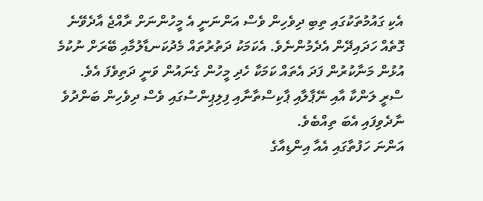އެކި ގައުމުތަކުގައި ތިބި ދިވެހިން ވެސް އަންނަނީ އެ މީހުންނަށް ރާއްޖެ އާދެވޭނެ ގޮތެއް ހަދައިދޭން އެދެމުންނެވެ. އެކަމަކު ދަތުރުތައް މެދުކަނޑާލުމާއި ބޭރަށް ނުކުމެ އުޅުން މަނާކުރުން ފަދަ އެތައް ކަމަކާ ހެދި މީހުން ގެނައުން ވަނީ ދަތިވެފަ އެވެ.
ސްރީ ލަންކާ އާއި ނޭޕާލާއި ޕާކިސްތާނާއި ފިލިޕިންސުގައި ވެސް ދިވެހިން ބަންދުވެ ނާދެވިފައި އެބަ ތިއްބެވެ.
އަންނަ ހަފުތާގައި އެއާ އިންޑިއާގެ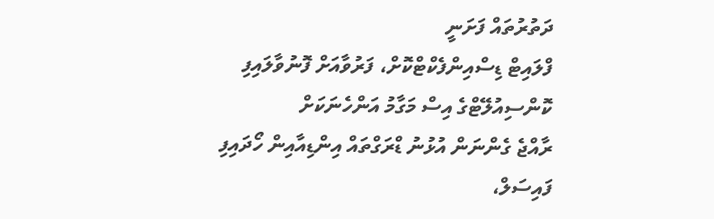ދަތުރުތައް ފަށަނީ
ފްލައިޓް ޑިސްއިންފެކްޓްކޮށް، ފަރުވާއަށް ފޮނުވާލައިފި
ކޮންސިއުލޭޓްގެ އިސް މަގާމު އަންހެނަކަށް
ރާއްޖެ ގެންނަން އުޅުނު ޑްރަގްތައް އިންޑިއާއިން ހޯދައިފި
ފައިސަލް،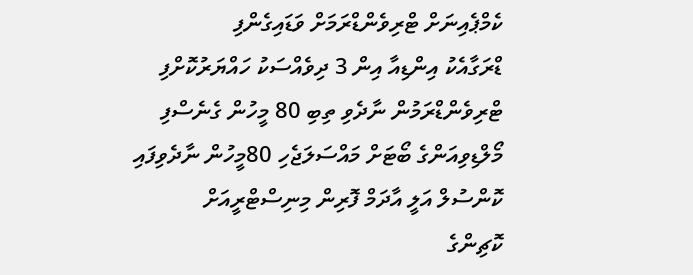ކެމްޕެއިނަށް ޓްރިވެންޑްރަމަށް ވަޑައިގެންފި
ޑްރަގާއެކު އިންޑިއާ އިން 3 ދިވެއްސަކު ހައްޔަރުކޮށްފި
ޓްރިވެންޑްރަމުން ނާދެވި ތިބި 80 މީހުން ގެނެސްފި
މޯލްޑިވިއަންގެ ބޯޓަށް މައްސަލަޖެހި 80މީހުން ނާދެވިފައި
ކޮންސުލް އަލީ އާދަމް ފޮރިން މިނިސްޓްރީއަށް
ކޮޗިންގެ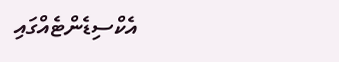އެކްސިޑެންޓެއްގައި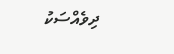ދިވެއްސަކު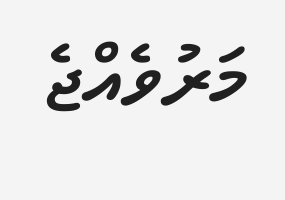މަރުވެއްޖެ